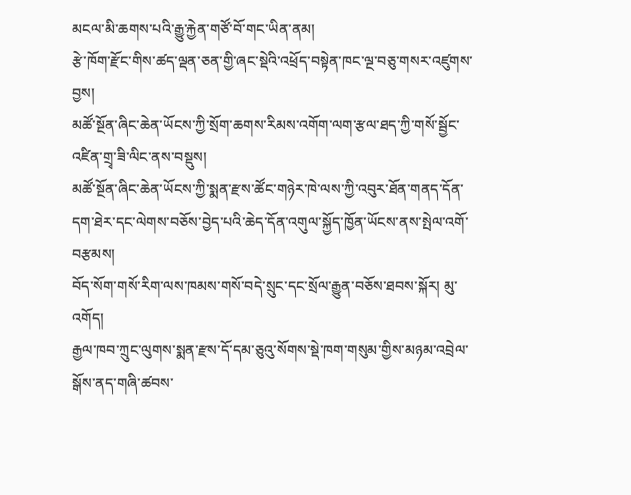མངལ་མི་ཆགས་པའི་རྒྱུ་རྐྱེན་གཙོ་བོ་གང་ཡིན་ནམ།
རྩེ་ཁོག་རྫོང་གིས་ཚད་ལྡན་ཅན་གྱི་ཞང་སྡེའི་འཕྲོད་བསྟེན་ཁང་ལྔ་བཅུ་གསར་འཛུགས་བྱས།
མཚོ་སྔོན་ཞིང་ཆེན་ཡོངས་ཀྱི་སྲོག་ཆགས་རིམས་འགོག་ལག་རྩལ་ཐད་ཀྱི་གསོ་སྦྱོང་འཛིན་གྲྭ་ཟི་ལིང་ནས་བསྡུས།
མཚོ་སྔོན་ཞིང་ཆེན་ཡོངས་ཀྱི་སྨན་རྫས་ཚོང་གཉེར་ཁེ་ལས་ཀྱི་འབུར་ཐོན་གནད་དོན་དག་ཐེར་དང་ལེགས་བཅོས་བྱེད་པའི་ཆེད་དོན་འགུལ་སྐྱོད་ཁྱོན་ཡོངས་ནས་སྤེལ་འགོ་བརྩམས།
བོད་སོག་གསོ་རིག་ལས་ཁམས་གསོ་བདེ་སྲུང་དང་སྲོལ་རྒྱུན་བཅོས་ཐབས་སྐོར། མུ་འགོད།
རྒྱལ་ཁབ་ཀྲུང་ལུགས་སྨན་རྫས་དོ་དམ་ཅུའུ་སོགས་སྡེ་ཁག་གསུམ་གྱིས་མཉམ་འབྲེལ་སྒོས་ནད་གཞི་ཚབས་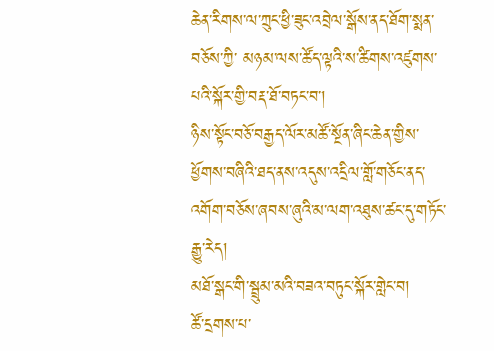ཆེན་རིགས་ལ་ཀྲུང་ཕྱི་ཟུང་འབྲེལ་སྒོས་ནད་ཐོག་སྨན་བཅོས་ཀྱི་ མཉམ་ལས་ཚོད་ལྟའི་ས་ཚིགས་འཛུགས་པའི་སྐོར་གྱི་བརྡ་ཐོ་བཏང་བ་།
ཉིས་སྟོང་བཅོ་བརྒྱད་ལོར་མཚོ་སྔོན་ཞིང་ཆེན་གྱིས་ཕྱོགས་བཞིའི་ཐད་ནས་འདུས་འདྲིལ་གློ་གཅོང་ནད་འགོག་བཅོས་ཞབས་ཞུའི་མ་ལག་འཐུས་ཚང་དུ་གཏོང་རྒྱུ་རེད།
མཐོ་སྒང་གི་སྦྲུམ་མའི་བཟའ་བཏུང་སྐོར་གླེང་བ།
ཚོ་དྲགས་པ་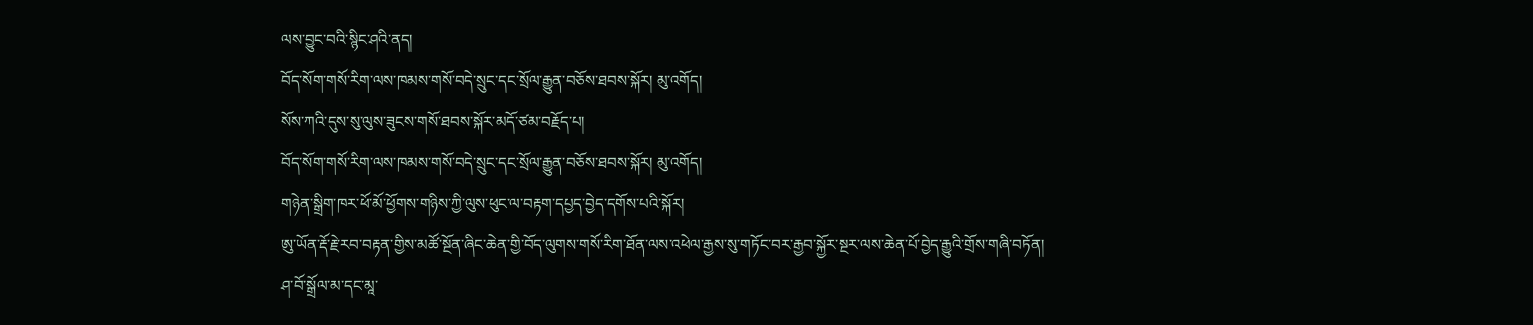ལས་བྱུང་བའི་སྙིང་ཤའི་ནད།
བོད་སོག་གསོ་རིག་ལས་ཁམས་གསོ་བདེ་སྲུང་དང་སྲོལ་རྒྱུན་བཅོས་ཐབས་སྐོར། མུ་འགོད།
སོས་ཀའི་དུས་སུ་ལུས་ཟུངས་གསོ་ཐབས་སྐོར་མདོ་ཙམ་བརྗོད་པ།
བོད་སོག་གསོ་རིག་ལས་ཁམས་གསོ་བདེ་སྲུང་དང་སྲོལ་རྒྱུན་བཅོས་ཐབས་སྐོར། མུ་འགོད།
གཉེན་སྒྲིག་ཁར་ཕོ་མོ་ཕྱོགས་གཉིས་ཀྱི་ལུས་ཕུང་ལ་བརྟག་དཔྱད་བྱེད་དགོས་པའི་སྐོར།
ཨུ་ཡོན་རྡོ་རྗེ་རབ་བརྟན་གྱིས་མཚོ་སྔོན་ཞིང་ཆེན་གྱི་བོད་ལུགས་གསོ་རིག་ཐོན་ལས་འཕེལ་རྒྱས་སུ་གཏོང་བར་རྒྱབ་སྐྱོར་སྔར་ལས་ཆེན་པོ་བྱེད་རྒྱུའི་གྲོས་གཞི་བཏོན།
ཤ་བོ་སྒྲོལ་མ་དང་མཱ་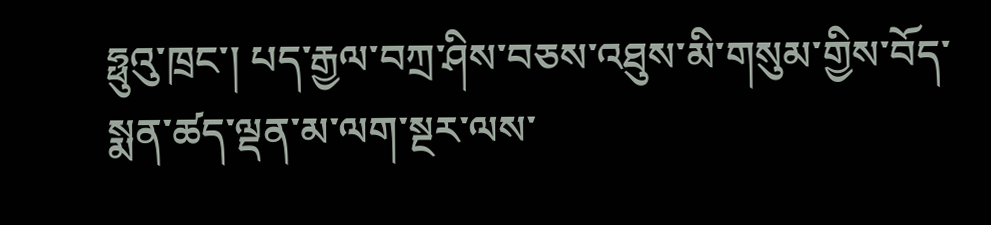ཧྥུའུ་ཁྲང་། པད་རྒྱལ་བཀྲ་ཤིས་བཅས་འཐུས་མི་གསུམ་གྱིས་བོད་སྨན་ཚད་ལྡན་མ་ལག་སྔར་ལས་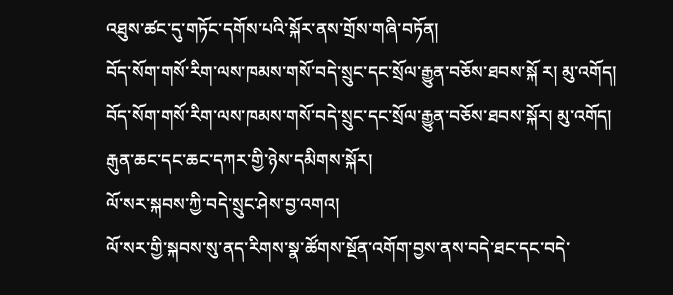འཐུས་ཚང་དུ་གཏོང་དགོས་པའི་སྐོར་ནས་གྲོས་གཞི་བཏོན།
བོད་སོག་གསོ་རིག་ལས་ཁམས་གསོ་བདེ་སྲུང་དང་སྲོལ་རྒྱུན་བཅོས་ཐབས་སྐོ ར། མུ་འགོད།
བོད་སོག་གསོ་རིག་ལས་ཁམས་གསོ་བདེ་སྲུང་དང་སྲོལ་རྒྱུན་བཅོས་ཐབས་སྐོར། མུ་འགོད།
རྒུན་ཆང་དང་ཆང་དཀར་གྱི་ཉེས་དམིགས་སྐོར།
ལོ་སར་སྐབས་ཀྱི་བདེ་སྲུང་ཤེས་བྱ་འགའ།
ལོ་སར་གྱི་སྐབས་སུ་ནད་རིགས་སྣ་ཚོགས་སྔོན་འགོག་བྱས་ནས་བདེ་ཐང་དང་བདེ་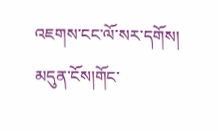འཇགས་ངང་ལོ་སར་དགོས།
མདུན་ངོས།གོང་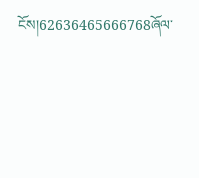ངོས།62636465666768ཞོལ་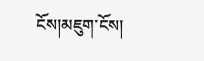ངོས།མཇུག་ངོས།